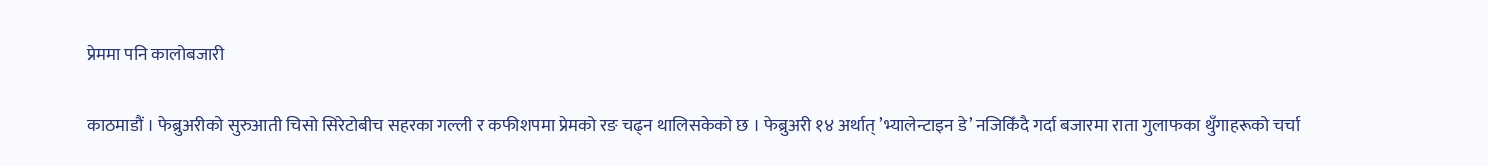प्रेममा पनि कालोबजारी

काठमाडौं । फेब्रुअरीको सुरुआती चिसो सिरेटोबीच सहरका गल्ली र कफीशपमा प्रेमको रङ चढ्न थालिसकेको छ । फेब्रुअरी १४ अर्थात् ’भ्यालेन्टाइन डे’ नजिकिँदै गर्दा बजारमा राता गुलाफका थुँगाहरूको चर्चा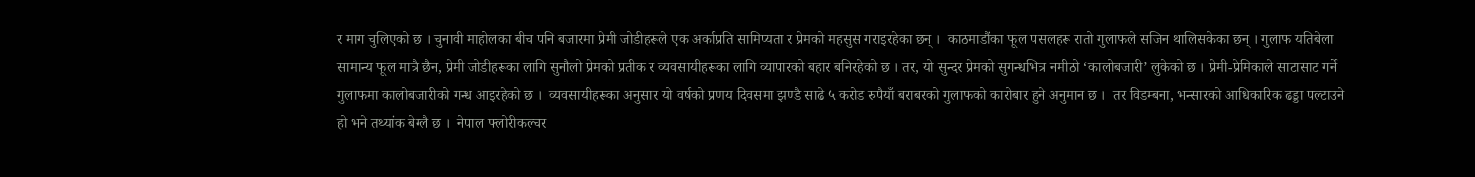र माग चुलिएको छ । चुनावी माहोलका बीच पनि बजारमा प्रेमी जोडीहरूले एक अर्काप्रति सामिप्यता र प्रेमको महसुस गराइरहेका छन् ।  काठमाडौंका फूल पसलहरू रातो गुलाफले सजिन थालिसकेका छन् । गुलाफ यतिबेला सामान्य फूल मात्रै छैन, प्रेमी जोडीहरूका लागि सुनौलो प्रेमको प्रतीक र व्यवसायीहरूका लागि व्यापारको बहार बनिरहेको छ । तर, यो सुन्दर प्रेमको सुगन्धभित्र नमीठो ‘कालोबजारी’ लुकेको छ । प्रेमी-प्रेमिकाले साटासाट गर्ने गुलाफमा कालोबजारीको गन्ध आइरहेको छ ।  व्यवसायीहरूका अनुसार यो वर्षको प्रणय दिवसमा झण्डै साढे ५ करोड रुपैयाँ बराबरको गुलाफको कारोबार हुने अनुमान छ ।  तर विडम्बना, भन्सारको आधिकारिक ढड्डा पल्टाउने हो भने तथ्यांक बेग्लै छ ।  नेपाल फ्लोरीकल्चर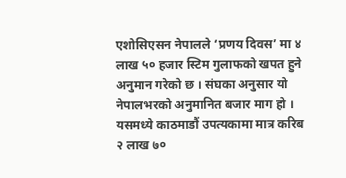एशोसिएसन नेपालले ‘प्रणय दिवस’ मा ४ लाख ५० हजार स्टिम गुलाफको खपत हुने अनुमान गरेको छ । संघका अनुसार यो नेपालभरको अनुमानित बजार माग हो । यसमध्ये काठमाडौं उपत्यकामा मात्र करिब २ लाख ७०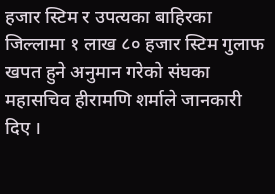हजार स्टिम र उपत्यका बाहिरका जिल्लामा १ लाख ८० हजार स्टिम गुलाफ खपत हुने अनुमान गरेको संघका महासचिव हीरामणि शर्माले जानकारी दिए ।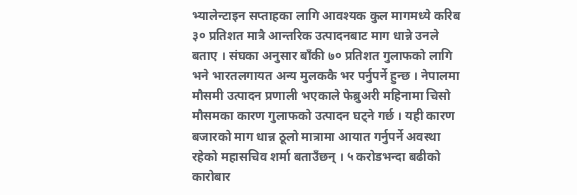भ्यालेन्टाइन सप्ताहका लागि आवश्यक कुल मागमध्ये करिब ३० प्रतिशत मात्रै आन्तरिक उत्पादनबाट माग धान्ने उनले बताए । संघका अनुसार बाँकी ७० प्रतिशत गुलाफको लागि भने भारतलगायत अन्य मुलककै भर पर्नुपर्ने हुन्छ । नेपालमा मौसमी उत्पादन प्रणाली भएकाले फेब्रुअरी महिनामा चिसो मौसमका कारण गुलाफको उत्पादन घट्ने गर्छ । यही कारण बजारको माग धान्न ठूलो मात्रामा आयात गर्नुपर्ने अवस्था रहेको महासचिव शर्मा बताउँछन् । ५ करोडभन्दा बढीको कारोबार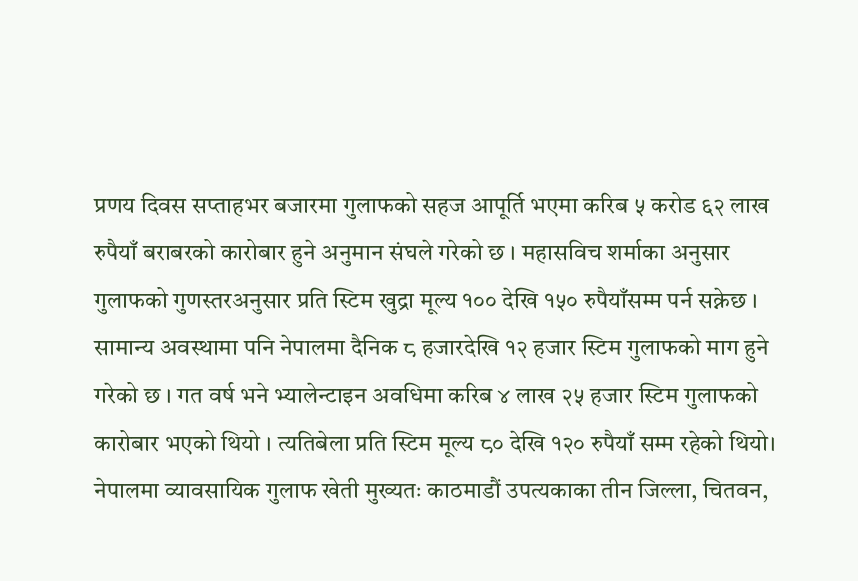प्रणय दिवस सप्ताहभर बजारमा गुलाफको सहज आपूर्ति भएमा करिब ५ करोड ६२ लाख रुपैयाँ बराबरको कारोबार हुने अनुमान संघले गरेको छ । महासविच शर्माका अनुसार गुलाफको गुणस्तरअनुसार प्रति स्टिम खुद्रा मूल्य १०० देखि १५० रुपैयाँसम्म पर्न सक्नेछ ।  सामान्य अवस्थामा पनि नेपालमा दैनिक ८ हजारदेखि १२ हजार स्टिम गुलाफको माग हुने गरेको छ । गत वर्ष भने भ्यालेन्टाइन अवधिमा करिब ४ लाख २५ हजार स्टिम गुलाफको कारोबार भएको थियो । त्यतिबेला प्रति स्टिम मूल्य ८० देखि १२० रुपैयाँ सम्म रहेको थियो। नेपालमा व्यावसायिक गुलाफ खेती मुख्यतः काठमाडौं उपत्यकाका तीन जिल्ला, चितवन,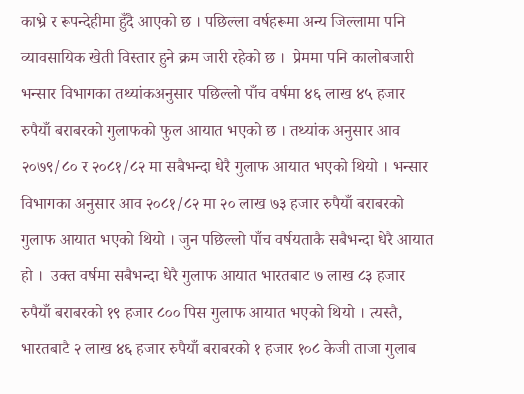काभ्रे र रूपन्देहीमा हुँदै आएको छ । पछिल्ला वर्षहरूमा अन्य जिल्लामा पनि व्यावसायिक खेती विस्तार हुने क्रम जारी रहेको छ ।  प्रेममा पनि कालोबजारी  भन्सार विभागका तथ्यांकअनुसार पछिल्लो पाँच वर्षमा ४६ लाख ४५ हजार रुपैयाँ बराबरको गुलाफको फुल आयात भएको छ । तथ्यांक अनुसार आव २०७९/८० र २०८१/८२ मा सबैभन्दा धेरै गुलाफ आयात भएको थियो । भन्सार विभागका अनुसार आव २०८१/८२ मा २० लाख ७३ हजार रुपैयाँ बराबरको गुलाफ आयात भएको थियो । जुन पछिल्लो पाँच वर्षयताकै सबैभन्दा धेरै आयात हो ।  उक्त वर्षमा सबैभन्दा धेरै गुलाफ आयात भारतबाट ७ लाख ८३ हजार रुपैयाँ बराबरको १९ हजार ८०० पिस गुलाफ आयात भएको थियो । त्यस्तै, भारतबाटै २ लाख ४६ हजार रुपैयाँ बराबरको १ हजार १०८ केजी ताजा गुलाब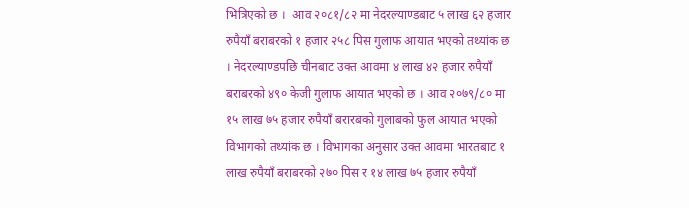भित्रिएको छ ।  आव २०८१/८२ मा नेदरल्याण्डबाट ५ लाख ६२ हजार रुपैयाँ बराबरको १ हजार २५८ पिस गुलाफ आयात भएको तथ्यांक छ । नेदरल्याण्डपछि चीनबाट उक्त आवमा ४ लाख ४२ हजार रुपैयाँ बराबरको ४९० केजी गुलाफ आयात भएको छ । आव २०७९/८० मा १५ लाख ७५ हजार रुपैयाँ बरारबको गुलाबको फुल आयात भएको विभागको तथ्यांक छ । विभागका अनुसार उक्त आवमा भारतबाट १ लाख रुपैयाँ बराबरको २७० पिस र १४ लाख ७५ हजार रुपैयाँ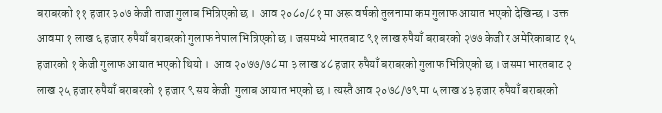बराबरको ११ हजार ३०७ केजी ताजा गुलाब भित्रिएको छ ।  आव २०८०/८१ मा अरू वर्षको तुलनामा कम गुलाफ आयात भएको देखिन्छ । उक्त आवमा १ लाख ६ हजार रुपैयाँ बराबरको गुलाफ नेपाल भित्रिएको छ । जसमध्ये भारतबाट ९१ लाख रुपैयाँ बराबरको २७७ केजी र अमेरिकाबाट १५ हजारको १ केजी गुलाफ आयात भएको थियो ।  आव २०७७/७८ मा ३ लाख ४८ हजार रुपैयाँ बराबरको गुलाफ भित्रिएको छ । जसमा भारतबाट २ लाख २५ हजार रुपैयाँ बराबरको १ हजार ९ सय केजी  गुलाब आयात भएको छ । त्यस्तै आव २०७८/७९ मा ५ लाख ४३ हजार रुपैयाँ बराबरको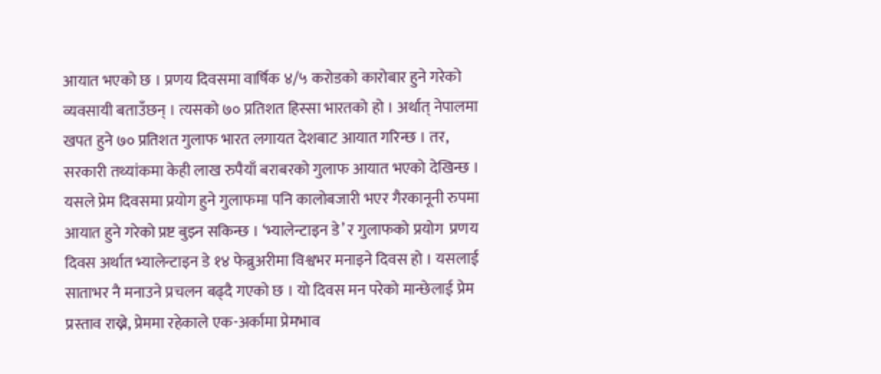आयात भएको छ । प्रणय दिवसमा वार्षिक ४/५ करोडको कारोबार हुने गरेको व्यवसायी बताउँछन् । त्यसको ७० प्रतिशत हिस्सा भारतको हो । अर्थात् नेपालमा खपत हुने ७० प्रतिशत गुलाफ भारत लगायत देशबाट आयात गरिन्छ । तर, सरकारी तथ्यांकमा केही लाख रुपैयाँ बराबरको गुलाफ आयात भएको देखिन्छ । यसले प्रेम दिवसमा प्रयोग हुने गुलाफमा पनि कालोबजारी भएर गैरकानूनी रुपमा आयात हुने गरेको प्रष्ट बुझ्न सकिन्छ । ‘भ्यालेन्टाइन डे’ र गुलाफको प्रयोग  प्रणय दिवस अर्थात भ्यालेन्टाइन डे १४ फेब्रुअरीमा विश्वभर मनाइने दिवस हो । यसलाई साताभर नै मनाउने प्रचलन बढ्दै गएको छ । यो दिवस मन परेको मान्छेलाई प्रेम प्रस्ताव राख्ने, प्रेममा रहेकाले एक-अर्कामा प्रेमभाव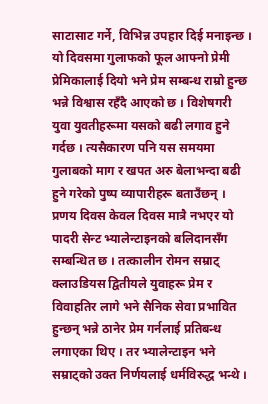साटासाट गर्ने, विभिन्न उपहार दिई मनाइन्छ ।   यो दिवसमा गुलाफको फूल आफ्नो प्रेमी प्रेमिकालाई दियो भने प्रेम सम्बन्ध राम्रो हुन्छ भन्ने विश्वास रहँदै आएको छ । विशेषगरी युवा युवतीहरूमा यसको बढी लगाव हुने गर्दछ । त्यसैकारण पनि यस समयमा गुलाबको माग र खपत अरु बेलाभन्दा बढी हुने गरेको पुष्प व्यापारीहरू बताउँछन् । प्रणय दिवस केवल दिवस मात्रै नभएर यो पादरी सेन्ट भ्यालेन्टाइनको बलिदानसँग सम्बन्धित छ । तत्कालीन रोमन सम्राट् क्लाउडियस द्वितीयले युवाहरू प्रेम र विवाहतिर लागे भने सैनिक सेवा प्रभावित हुन्छन् भन्ने ठानेर प्रेम गर्नलाई प्रतिबन्ध लगाएका थिए । तर भ्यालेन्टाइन भने सम्राट्को उक्त निर्णयलाई धर्मविरुद्ध भन्थे ।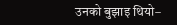उनको बुझाइ थियो–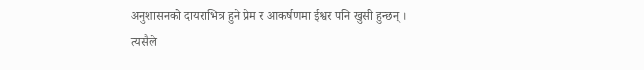अनुशासनको दायराभित्र हुने प्रेम र आकर्षणमा ईश्वर पनि खुसी हुन्छन् ।  त्यसैले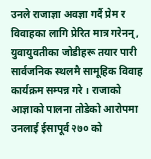उनले राजाज्ञा अवज्ञा गर्दै प्रेम र विवाहका लागि प्रेरित मात्र गरेनन्, युवायुवतीका जोडीहरू तयार पारी सार्वजनिक स्थलमै सामूहिक विवाह कार्यक्रम सम्पन्न गरे । राजाको आज्ञाको पालना तोडेको आरोपमा उनलाई ईसापूर्व २७० को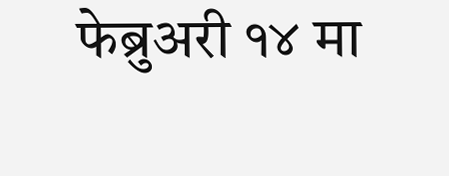फेब्रुअरी १४ मा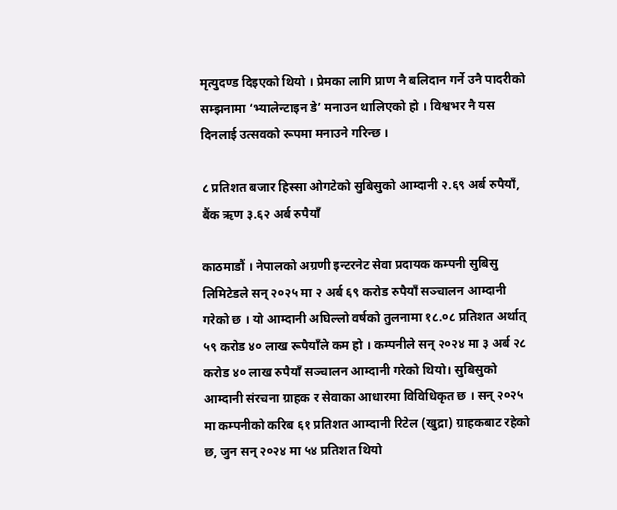मृत्युदण्ड दिइएको थियो । प्रेमका लागि प्राण नै बलिदान गर्ने उनै पादरीको सम्झनामा ‘भ्यालेन्टाइन डे’ मनाउन थालिएको हो । विश्वभर नै यस दिनलाई उत्सवको रूपमा मनाउने गरिन्छ ।

८ प्रतिशत बजार हिस्सा ओगटेको सुबिसुको आम्दानी २.६९ अर्ब रुपैयाँ, बैंक ऋण ३.६२ अर्ब रुपैयाँ

काठमाडौं । नेपालको अग्रणी इन्टरनेट सेवा प्रदायक कम्पनी सुबिसु लिमिटेडले सन् २०२५ मा २ अर्ब ६९ करोड रुपैयाँ सञ्चालन आम्दानी गरेको छ । यो आम्दानी अघिल्लो वर्षको तुलनामा १८.०८ प्रतिशत अर्थात् ५९ करोड ४० लाख रूपैयाँले कम हो । कम्पनीले सन् २०२४ मा ३ अर्ब २८ करोड ४० लाख रुपैयाँ सञ्चालन आम्दानी गरेको थियो। सुबिसुको आम्दानी संरचना ग्राहक र सेवाका आधारमा विविधिकृत छ । सन् २०२५ मा कम्पनीको करिब ६१ प्रतिशत आम्दानी रिटेल (खुद्रा) ग्राहकबाट रहेको छ, जुन सन् २०२४ मा ५४ प्रतिशत थियो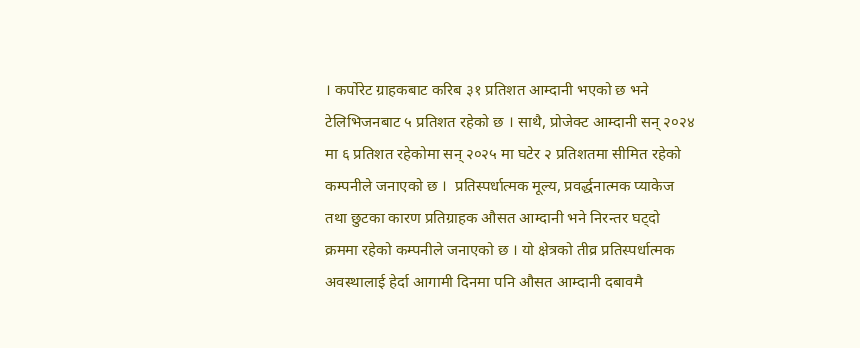। कर्पोरेट ग्राहकबाट करिब ३१ प्रतिशत आम्दानी भएको छ भने टेलिभिजनबाट ५ प्रतिशत रहेको छ । साथै, प्रोजेक्ट आम्दानी सन् २०२४ मा ६ प्रतिशत रहेकोमा सन् २०२५ मा घटेर २ प्रतिशतमा सीमित रहेको कम्पनीले जनाएको छ ।  प्रतिस्पर्धात्मक मूल्य, प्रवर्द्धनात्मक प्याकेज तथा छुटका कारण प्रतिग्राहक औसत आम्दानी भने निरन्तर घट्दो क्रममा रहेको कम्पनीले जनाएको छ । यो क्षेत्रको तीव्र प्रतिस्पर्धात्मक अवस्थालाई हेर्दा आगामी दिनमा पनि औसत आम्दानी दबावमै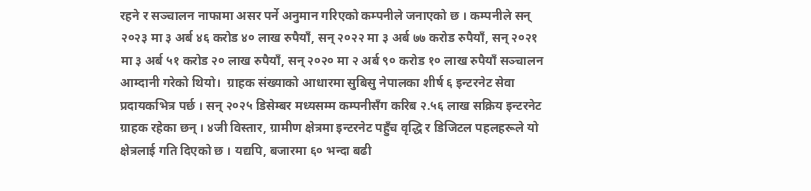रहने र सञ्चालन नाफामा असर पर्ने अनुमान गरिएको कम्पनीले जनाएको छ । कम्पनीले सन् २०२३ मा ३ अर्ब ४६ करोड ४० लाख रुपैयाँ, सन् २०२२ मा ३ अर्ब ७७ करोड रुपैयाँ, सन् २०२१ मा ३ अर्ब ५१ करोड २० लाख रुपैयाँ, सन् २०२० मा २ अर्ब ९० करोड १० लाख रुपैयाँ सञ्चालन आम्दानी गरेको थियो।  ग्राहक संख्याको आधारमा सुबिसु नेपालका शीर्ष ६ इन्टरनेट सेवा प्रदायकभित्र पर्छ । सन् २०२५ डिसेम्बर मध्यसम्म कम्पनीसँग करिब २.५६ लाख सक्रिय इन्टरनेट ग्राहक रहेका छन् । ४जी विस्तार, ग्रामीण क्षेत्रमा इन्टरनेट पहुँच वृद्धि र डिजिटल पहलहरूले यो क्षेत्रलाई गति दिएको छ । यद्यपि, बजारमा ६० भन्दा बढी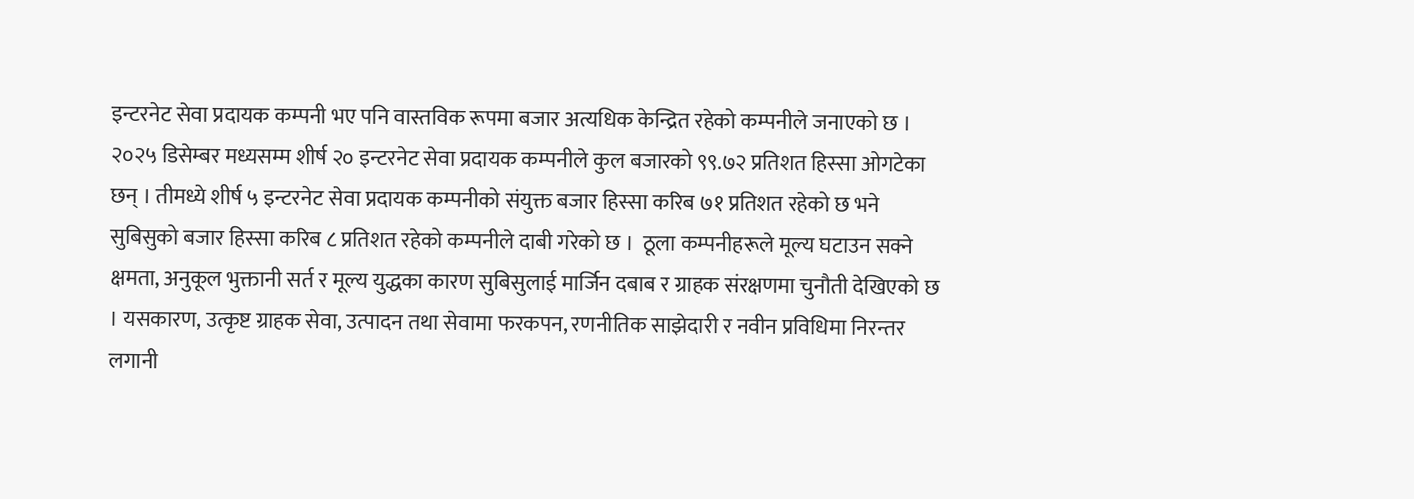इन्टरनेट सेवा प्रदायक कम्पनी भए पनि वास्तविक रूपमा बजार अत्यधिक केन्द्रित रहेको कम्पनीले जनाएको छ । २०२५ डिसेम्बर मध्यसम्म शीर्ष २० इन्टरनेट सेवा प्रदायक कम्पनीले कुल बजारको ९९.७२ प्रतिशत हिस्सा ओगटेका छन् । तीमध्ये शीर्ष ५ इन्टरनेट सेवा प्रदायक कम्पनीको संयुक्त बजार हिस्सा करिब ७१ प्रतिशत रहेको छ भने सुबिसुको बजार हिस्सा करिब ८ प्रतिशत रहेको कम्पनीले दाबी गरेको छ ।  ठूला कम्पनीहरूले मूल्य घटाउन सक्ने क्षमता, अनुकूल भुक्तानी सर्त र मूल्य युद्धका कारण सुबिसुलाई मार्जिन दबाब र ग्राहक संरक्षणमा चुनौती देखिएको छ । यसकारण, उत्कृष्ट ग्राहक सेवा, उत्पादन तथा सेवामा फरकपन, रणनीतिक साझेदारी र नवीन प्रविधिमा निरन्तर लगानी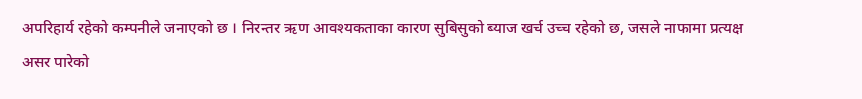अपरिहार्य रहेको कम्पनीले जनाएको छ । निरन्तर ऋण आवश्यकताका कारण सुबिसुको ब्याज खर्च उच्च रहेको छ, जसले नाफामा प्रत्यक्ष असर पारेको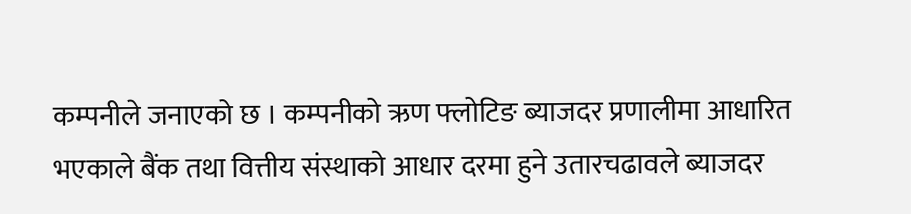कम्पनीले जनाएको छ । कम्पनीको ऋण फ्लोटिङ ब्याजदर प्रणालीमा आधारित भएकाले बैंक तथा वित्तीय संस्थाको आधार दरमा हुने उतारचढावले ब्याजदर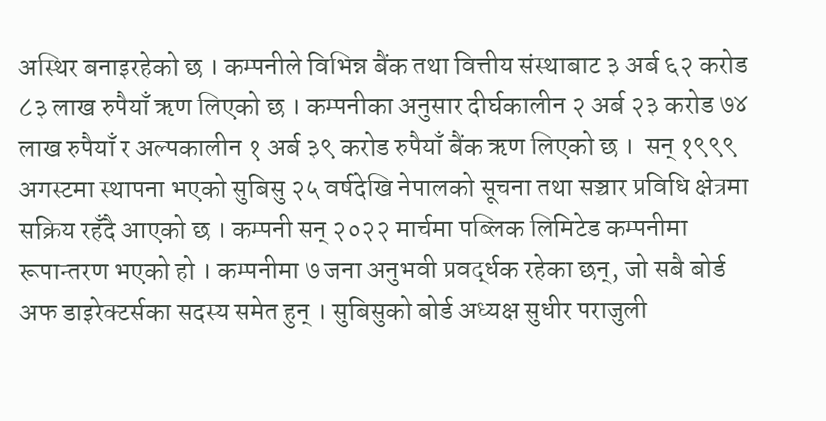अस्थिर बनाइरहेको छ । कम्पनीले विभिन्न बैंक तथा वित्तीय संस्थाबाट ३ अर्ब ६२ करोड ८३ लाख रुपैयाँ ऋण लिएको छ । कम्पनीका अनुसार दीर्घकालीन २ अर्ब २३ करोड ७४ लाख रुपैयाँ र अल्पकालीन १ अर्ब ३९ करोड रुपैयाँ बैंक ऋण लिएको छ ।  सन् १९९९ अगस्टमा स्थापना भएको सुबिसु २५ वर्षदेखि नेपालको सूचना तथा सञ्चार प्रविधि क्षेत्रमा सक्रिय रहँदै आएको छ । कम्पनी सन् २०२२ मार्चमा पब्लिक लिमिटेड कम्पनीमा रूपान्तरण भएको हो । कम्पनीमा ७ जना अनुभवी प्रवर्द्धक रहेका छन्, जो सबै बोर्ड अफ डाइरेक्टर्सका सदस्य समेत हुन् । सुबिसुको बोर्ड अध्यक्ष सुधीर पराजुली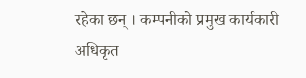रहेका छन् । कम्पनीको प्रमुख कार्यकारी अधिकृत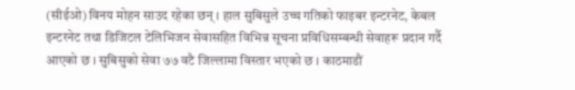(सीईओ) विनय मोहन साउद रहेका छन् । हाल सुबिसुले उच्च गतिको फाइबर इन्टरनेट, केबल इन्टरनेट तथा डिजिटल टेलिभिजन सेवासहित विभिन्न सूचना प्रविधिसम्बन्धी सेवाहरू प्रदान गर्दै आएको छ । सुबिसुको सेवा ७७ वटै जिल्लामा विस्तार भएको छ । काठमाडौं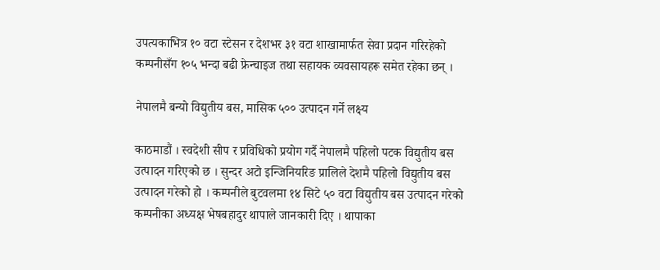उपत्यकाभित्र १० वटा स्टेसन र देशभर ३१ वटा शाखामार्फत सेवा प्रदान गरिरहेको कम्पनीसँग १०५ भन्दा बढी फ्रेन्चाइज तथा सहायक व्यवसायहरू समेत रहेका छन् ।

नेपालमै बन्यो विद्युतीय बस, मासिक ५०० उत्पादन गर्ने लक्ष्य

काठमाडौं । स्वदेशी सीप र प्रविधिको प्रयोग गर्दै नेपालमै पहिलो पटक विद्युतीय बस उत्पादन गरिएको छ । सुन्दर अटो इन्जिनियरिङ प्रालिले देशमै पहिलो विद्युतीय बस उत्पादन गरेको हो । कम्पनीले बुटवलमा १४ सिटे ५० वटा विद्युतीय बस उत्पादन गरेको कम्पनीका अध्यक्ष भेषबहादुर थापाले जानकारी दिए । थापाका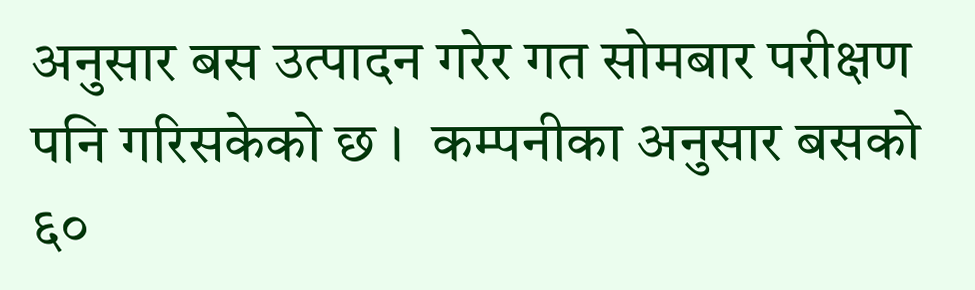अनुसार बस उत्पादन गरेर गत सोमबार परीक्षण पनि गरिसकेको छ ।  कम्पनीका अनुसार बसको ६०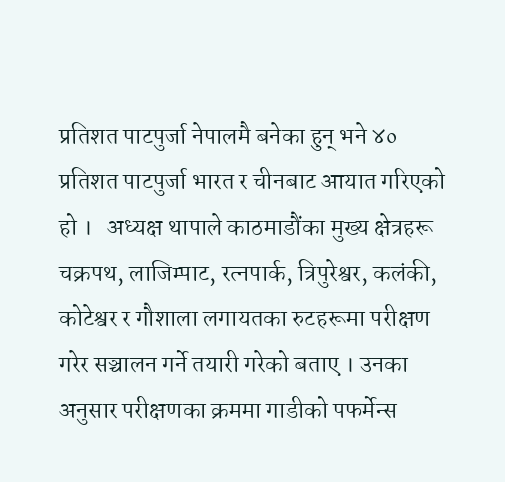प्रतिशत पाटपुर्जा नेपालमै बनेका हुन् भने ४० प्रतिशत पाटपुर्जा भारत र चीनबाट आयात गरिएको हो ।   अध्यक्ष थापाले काठमाडौंका मुख्य क्षेत्रहरू चक्रपथ, लाजिम्पाट, रत्नपार्क, त्रिपुरेश्वर, कलंकी, कोटेश्वर र गौशाला लगायतका रुटहरूमा परीक्षण गरेर सञ्चालन गर्ने तयारी गरेको बताए । उनका अनुसार परीक्षणका क्रममा गाडीको पफर्मेन्स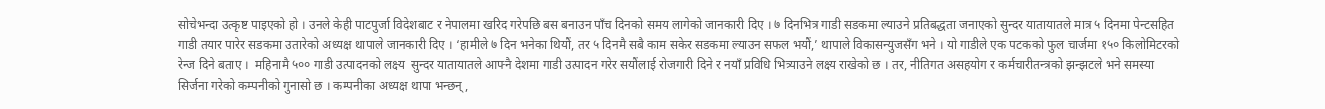सोचेभन्दा उत्कृष्ट पाइएको हो । उनले केही पाटपुर्जा विदेशबाट र नेपालमा खरिद गरेपछि बस बनाउन पाँच दिनको समय लागेको जानकारी दिए । ७ दिनभित्र गाडी सडकमा ल्याउने प्रतिबद्धता जनाएको सुन्दर यातायातले मात्र ५ दिनमा पेन्टसहित गाडी तयार पारेर सडकमा उतारेको अध्यक्ष थापाले जानकारी दिए । ‘हामीले ७ दिन भनेका थियौं, तर ५ दिनमै सबै काम सकेर सडकमा ल्याउन सफल भयौं,’ थापाले विकासन्युजसँग भने । यो गाडीले एक पटकको फुल चार्जमा १५० किलोमिटरको रेन्ज दिने बताए ।  महिनामै ५०० गाडी उत्पादनको लक्ष्य  सुन्दर यातायातले आफ्नै देशमा गाडी उत्पादन गरेर सयौंलाई रोजगारी दिने र नयाँ प्रविधि भित्र्याउने लक्ष्य राखेको छ । तर, नीतिगत असहयोग र कर्मचारीतन्त्रको झन्झटले भने समस्या सिर्जना गरेको कम्पनीको गुनासो छ । कम्पनीका अध्यक्ष थापा भन्छन्,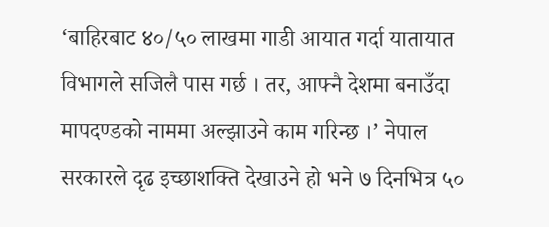‘बाहिरबाट ४०/५० लाखमा गाडी आयात गर्दा यातायात विभागले सजिलै पास गर्छ । तर, आफ्नै देशमा बनाउँदा मापदण्डको नाममा अल्झाउने काम गरिन्छ ।’ नेपाल सरकारले दृढ इच्छाशक्ति देखाउने हो भने ७ दिनभित्र ५०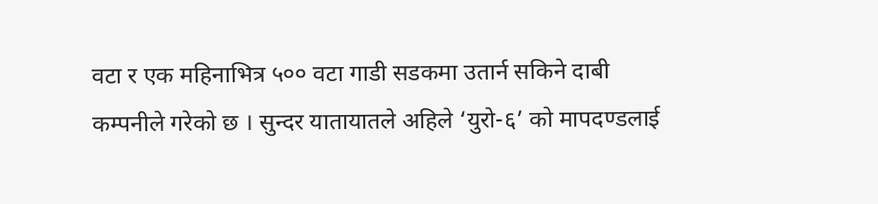वटा र एक महिनाभित्र ५०० वटा गाडी सडकमा उतार्न सकिने दाबी कम्पनीले गरेको छ । सुन्दर यातायातले अहिले ‘युरो-६’ को मापदण्डलाई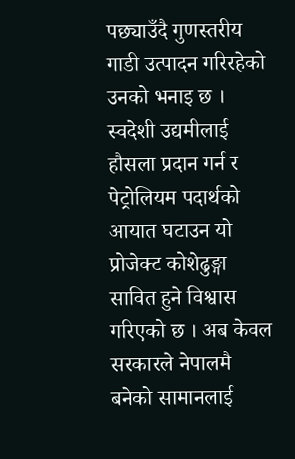पछ्याउँदै गुणस्तरीय गाडी उत्पादन गरिरहेको उनको भनाइ छ ।  स्वदेशी उद्यमीलाई हौसला प्रदान गर्न र पेट्रोलियम पदार्थको आयात घटाउन यो प्रोजेक्ट कोशेढुङ्गा सावित हुने विश्वास गरिएको छ । अब केवल सरकारले नेपालमै बनेको सामानलाई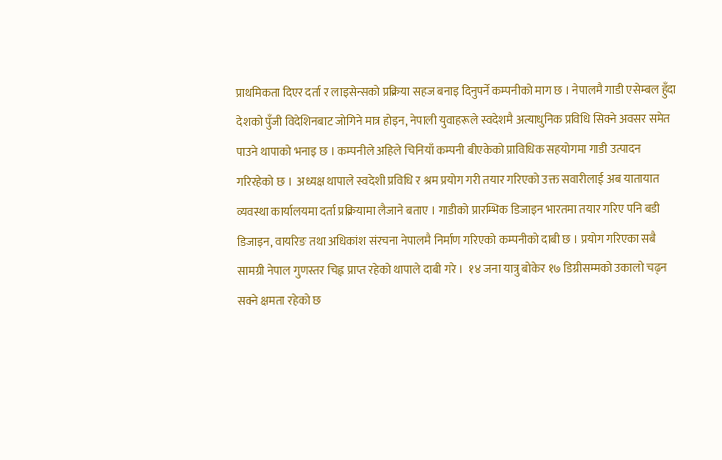प्राथमिकता दिएर दर्ता र लाइसेन्सको प्रक्रिया सहज बनाइ दिनुपर्ने कम्पनीको माग छ । नेपालमै गाडी एसेम्बल हुँदा देशको पुँजी विदेशिनबाट जोगिने मात्र होइन, नेपाली युवाहरूले स्वदेशमै अत्याधुनिक प्रविधि सिक्ने अवसर समेत पाउने थापाको भनाइ छ । कम्पनीले अहिले चिनियाँ कम्पनी बीएकेको प्राविधिक सहयोगमा गाडी उत्पादन गरिरहेको छ ।  अध्यक्ष थापाले स्वदेशी प्रविधि र श्रम प्रयोग गरी तयार गरिएको उक्त सवारीलाई अब यातायात व्यवस्था कार्यालयमा दर्ता प्रक्रियामा लैजाने बताए । गाडीको प्रारम्भिक डिजाइन भारतमा तयार गरिए पनि बडी डिजाइन, वायरिङ तथा अधिकांश संरचना नेपालमै निर्माण गरिएको कम्पनीको दाबी छ । प्रयोग गरिएका सबै सामग्री नेपाल गुणस्तर चिह्न प्राप्त रहेको थापाले दाबी गरे ।  १४ जना यात्रु बोकेर १७ डिग्रीसम्मको उकालो चढ्न सक्ने क्षमता रहेको छ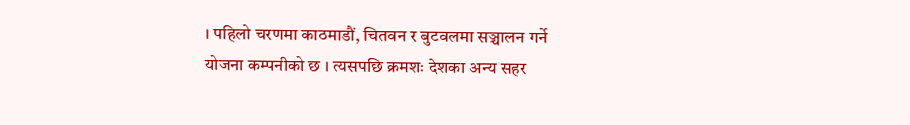। पहिलो चरणमा काठमाडौं, चितवन र बुटवलमा सञ्चालन गर्ने योजना कम्पनीको छ । त्यसपछि क्रमशः देशका अन्य सहर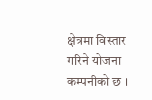क्षेत्रमा विस्तार गरिने योजना कम्पनीको छ ।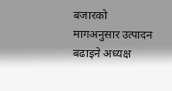बजारको मागअनुसार उत्पादन बढाइने अध्यक्ष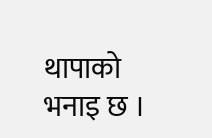थापाको भनाइ छ ।